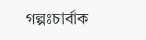গল্পঃচার্বাক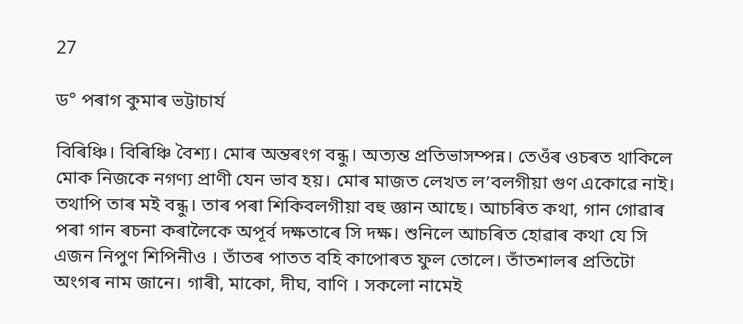27

ড° পৰাগ কুমাৰ ভট্টাচার্য

বিৰিঞ্চি। বিৰিঞ্চি বৈশ্য। মোৰ অন্তৰংগ বন্ধু। অত্যন্ত প্রতিভাসম্পন্ন। তেওঁৰ ওচৰত থাকিলে মোক নিজকে নগণ্য প্রাণী যেন ভাব হয়। মোৰ মাজত লেখত ল’বলগীয়া গুণ একোৱে নাই। তথাপি তাৰ ম‍ই বন্ধু। তাৰ পৰা শিকিবলগীয়া বহু জ্ঞান আছে। আচৰিত কথা, গান গোৱাৰ পৰা গান ৰচনা কৰালৈকে অপূর্ব দক্ষতাৰে সি দক্ষ। শুনিলে আচৰিত হোৱাৰ কথা যে সি এজন নিপুণ শিপিনীও । তাঁতৰ পাতত বহি কাপোৰত ফুল তোলে। তাঁতশালৰ প্ৰতিটো অংগৰ নাম জানে। গাৰী, মাকো, দীঘ, বাণি । সকলো নামেই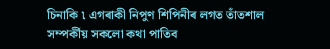চিনাকি ৷ এগৰাকী নিপুণ শিপিনীৰ লগত তাঁতশাল সম্পর্কীয় সকলো কথা পাতিব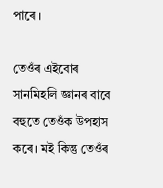পাৰে ।

তেওঁৰ এইবোৰ সানমিহলি জ্ঞানৰ বাবে বহুতে তেওঁক উপহাস কৰে। মই কিন্তু তেওঁৰ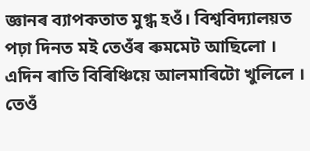জ্ঞানৰ ব্যাপকতাত মুগ্ধ হওঁ। বিশ্ববিদ্যালয়ত পঢ়া দিনত মই তেওঁৰ ৰুমমেট আছিলো । এদিন ৰাতি বিৰিঞ্চিয়ে আলমাৰিটো খুলিলে । তেওঁ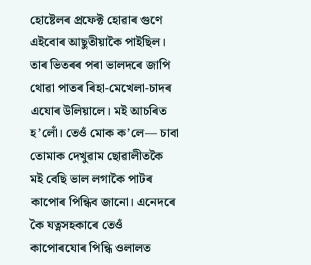হোষ্টেলৰ প্রফেক্ট হোৱাৰ গুণে এইবোৰ আছুতীয়াকৈ পাইছিল। তাৰ ভিতৰৰ পৰা ভালদৰে জাপি থোৱা পাতৰ ৰিহা-মেখেলা-চাদৰ এযোৰ উলিয়ালে। মই আচৰিত হ’লোঁ। তেওঁ মোক ক’লে— চাবা তোমাক দেখুৱাম ছোৱালীতকৈ মই বেছি ভাল লগাকৈ পাটৰ কাপোৰ পিন্ধিব জানো। এনেদৰে কৈ যত্নসহকাৰে তেওঁ কাপোৰযোৰ পিন্ধি ওলালত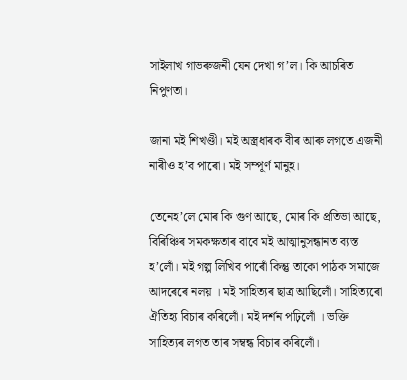সাইলাখ গাভৰুজনী যেন দেখা গ’ল। কি আচৰিত নিপুণতা।

জানা ম‍ই শিখণ্ডী। মই অস্ত্ৰধাৰক বীৰ আৰু লগতে এজনী নাৰীও হ’ব পাৰো। মই সম্পূর্ণ মানুহ।

তেনেহ’লে মোৰ কি গুণ আছে, মোৰ কি প্রতিভা আছে, বিৰিঞ্চিৰ সমকক্ষতাৰ বাবে মই আত্মানুসন্ধানত ব্যস্ত হ’লোঁ। মই গল্প লিখিব পাৰোঁ কিন্তু তাকো পাঠক সমাজে আদৰেৰে নলয় । মই সাহিত্যৰ ছাত্ৰ আছিলোঁ। সাহিত্যৰো ঐতিহ্য বিচাৰ কৰিলোঁ। ম‍ই দৰ্শন পঢ়িলোঁ । ভক্তি সাহিত্যৰ লগত তাৰ সম্বন্ধ বিচাৰ কৰিলোঁ।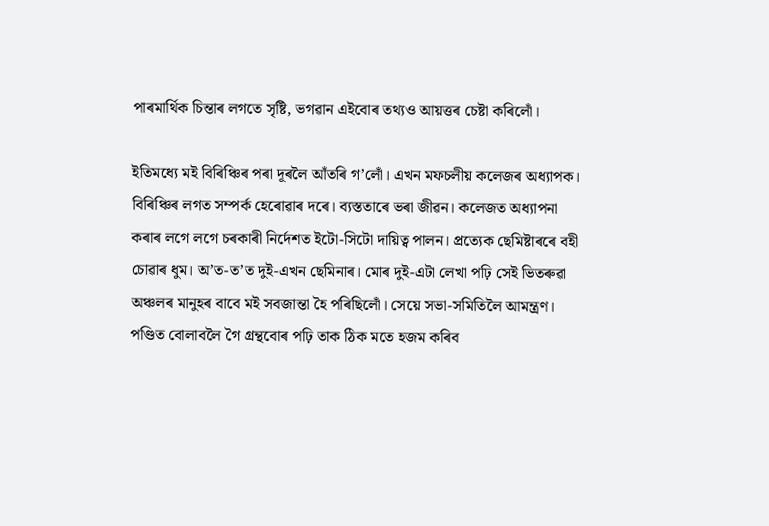পাৰমার্থিক চিন্তাৰ লগতে সৃষ্টি, ভগৱান এইবোৰ তথ্যও আয়ত্তৰ চেষ্টা কৰিলোঁ।

ইতিমধ্যে মই বিৰিঞ্চিৰ পৰা দূৰলৈ আঁতৰি গ’লোঁ। এখন মফচলীয় কলেজৰ অধ্যাপক। বিৰিঞ্চিৰ লগত সম্পৰ্ক হেৰোৱাৰ দৰে। ব্যস্ততাৰে ভৰা জীৱন। কলেজত অধ্যাপনা কৰাৰ লগে লগে চৰকাৰী নিৰ্দেশত ইটো-সিটো দায়িত্ব পালন। প্রত্যেক ছেমিষ্টাৰৰে বহী চোৱাৰ ধুম। অ’ত-ত’ত দুই-এখন ছেমিনাৰ। মোৰ দুই-এটা লেখা পঢ়ি সেই ভিতৰুৱা অঞ্চলৰ মানুহৰ বাবে মই সবজান্তা হৈ পৰিছিলোঁ। সেয়ে সভা-সমিতিলৈ আমন্ত্রণ। পণ্ডিত বোলাবলৈ গৈ গ্ৰন্থবোৰ পঢ়ি তাক ঠিক মতে হজম কৰিব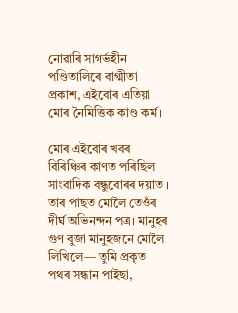নোৱাৰি সাগৰ্ভহীন পণ্ডিতালিৰে বাগ্মীতা প্রকাশ, এইবোৰ এতিয়া মোৰ নৈমিত্তিক কাণ্ড কর্ম।

মোৰ এইবোৰ খবৰ বিৰিঞ্চিৰ কাণত পৰিছিল সাংবাদিক বন্ধুবোৰৰ দয়াত । তাৰ পাছত মোলৈ তেওঁৰ দীৰ্ঘ অভিনন্দন পত্ৰ। মানুহৰ গুণ বুজা মানুহজনে মোলৈ লিখিলে— তুমি প্রকৃত পথৰ সন্ধান পাইছা,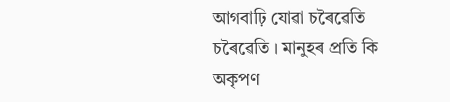আগবাঢ়ি যোৱা চৰৈৱেতি চৰৈৱেতি । মানুহৰ প্ৰতি কি অকৃপণ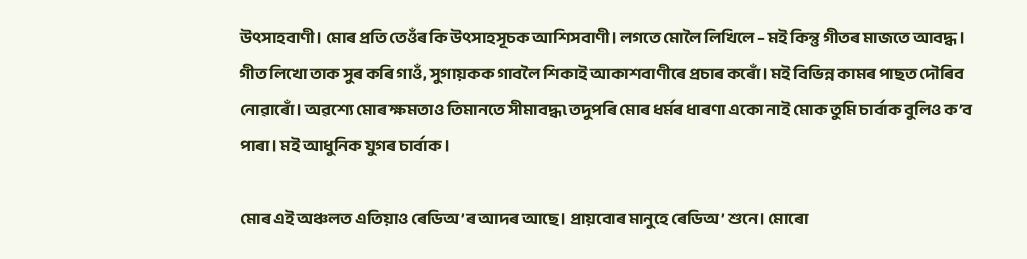উৎসাহবাণী। মোৰ প্ৰতি তেওঁৰ কি উৎসাহসূচক আশিসবাণী। লগতে মোলৈ লিখিলে – মই কিন্তু গীতৰ মাজতে আবদ্ধ। গীত লিখো তাক সুৰ কৰি গাওঁ, সুগায়কক গাবলৈ শিকাই আকাশবাণীৰে প্ৰচাৰ কৰোঁ। মই বিভিন্ন কামৰ পাছত দৌৰিব নোৱাৰোঁ। অৱশ্যে মোৰ ক্ষমতাও তিমানতে সীমাবদ্ধ৷ তদুপৰি মোৰ ধৰ্মৰ ধাৰণা একো নাই মোক তুমি চার্বাক বুলিও ক’ব পাৰা। ম‍ই আধুনিক যুগৰ চাৰ্বাক ।

মোৰ এই অঞ্চলত এতিয়াও ৰেডিঅ’ৰ আদৰ আছে। প্ৰায়বোৰ মানুহে ৰেডিঅ’ শুনে। মোৰো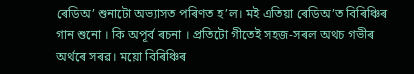ৰেডিঅ’ শুনাটো অভ্যাসত পৰিণত হ’ল। মই এতিয়া ৰেডিঅ’ত বিৰিঞ্চিৰ গান শুনো । কি অপূৰ্ব ৰচনা । প্ৰতিটো গীতেই সহজ-সৰল অথচ গভীৰ অৰ্থৰে সৰৱ। ময়ো বিৰিঞ্চিৰ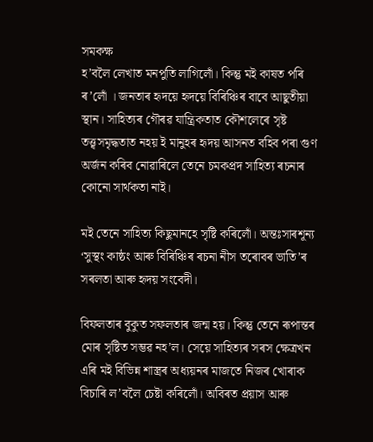সমকক্ষ
হ’বলৈ লেখাত মনপুতি লাগিলোঁ। কিন্তু মই কাষত পৰি ৰ’লোঁ । জনতাৰ হৃদয়ে হৃদয়ে বিৰিঞ্চিৰ বাবে আছুতীয়া স্থান। সাহিত্যৰ গৌৰৱ যান্ত্ৰিকতাত কৌশলেৰে সৃষ্ট তত্ত্বসমৃদ্ধতাত নহয় ই মানুহৰ হৃদয় আসনত বহিব পৰা গুণ অৰ্জন কৰিব নোৱাৰিলে তেনে চমকপ্রদ সাহিত্য ৰচনাৰ কোনো সার্থকতা নাই।

মই তেনে সাহিত্য কিছুমানহে সৃষ্টি কৰিলোঁ। অন্তঃসাৰশূন্য ‘সুস্থং কাষ্ঠং আৰু বিৰিঞ্চিৰ ৰচনা নীস তৰোবৰ ভাতি’ৰ সৰলতা আৰু হৃদয় সংবেদী।

বিফলতাৰ বুকুত সফলতাৰ জন্ম হয়। কিন্তু তেনে ৰূপান্তৰ মোৰ সৃষ্টিত সম্ভৱ নহ’ল। সেয়ে সাহিত্যৰ সৰস ক্ষেত্ৰখন এৰি ম‍ই বিভিন্ন শাস্ত্ৰৰ অধ্যয়নৰ মাজতে নিজৰ খোৰাক বিচাৰি ল’বলৈ চেষ্টা কৰিলোঁ। অবিৰত প্ৰয়াস আৰু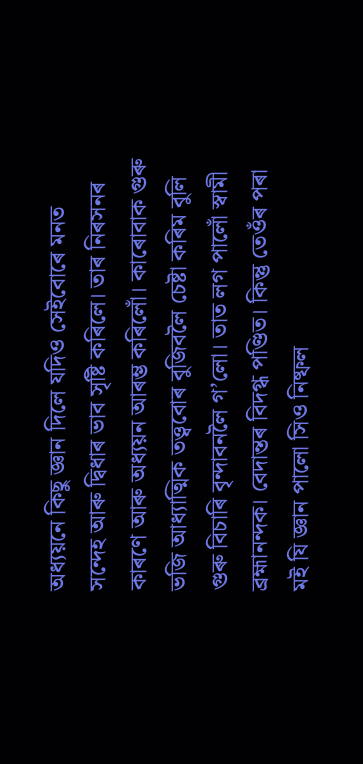অধ্যয়নে কিছু জ্ঞান দিলে যদিও সেইবোৰে মনত সন্দেহ আৰু দ্বিধাৰ ভাব সৃষ্টি কৰিলে। তাৰ নিৰসনৰ কাৰণে আৰু অধ্যয়ন আৰম্ভ কৰিলোঁ। কাৰোবাক গুৰু ভজি আধ্যাত্মিক তত্ত্ববোৰ বুজিবলৈ চেষ্টা কৰিম বুলি গুৰু বিচাৰি বৃন্দাবনলৈ গ’লো। তাত লগ পালোঁ স্বামী ব্রহ্মানন্দক। বেদান্তৰ বিদগ্ধ পণ্ডিত। কিন্তু তেওঁৰ পৰা মই যি জ্ঞান পালো সিও নিষ্ফল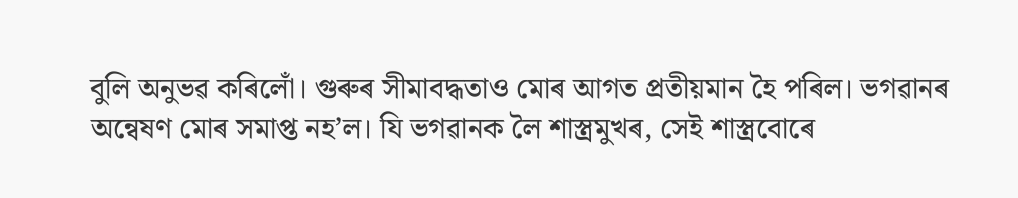বুলি অনুভৱ কৰিলোঁ। গুৰুৰ সীমাবদ্ধতাও মোৰ আগত প্ৰতীয়মান হৈ পৰিল। ভগৱানৰ অন্বেষণ মোৰ সমাপ্ত নহ’ল। যি ভগৱানক লৈ শাস্ত্ৰমুখৰ, সেই শাস্ত্ৰবোৰে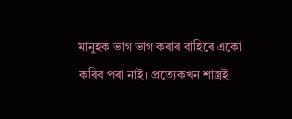মানুহক ভাগ ভাগ কৰাৰ বাহিৰে একো কৰিব পৰা নাই। প্রত্যেকখন শাস্ত্ৰই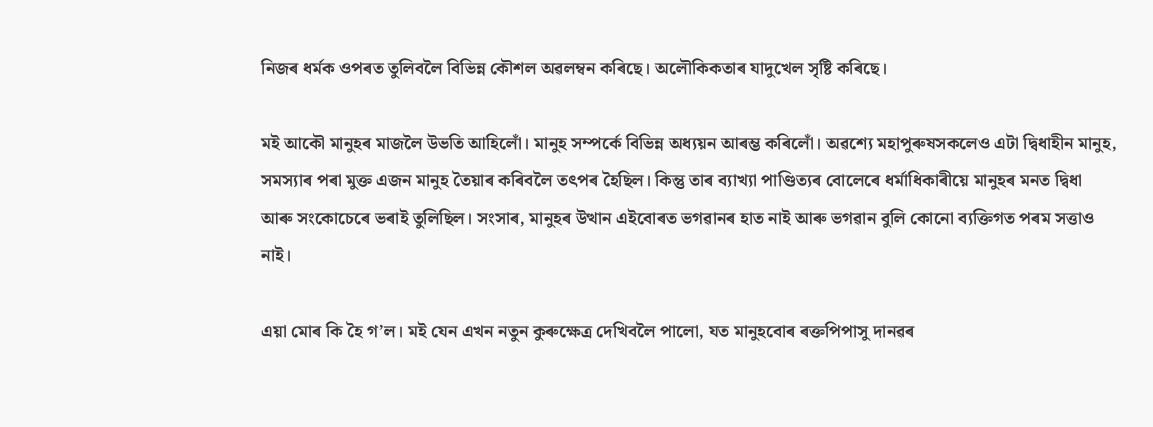নিজৰ ধৰ্মক ওপৰত তুলিবলৈ বিভিন্ন কৌশল অৱলম্বন কৰিছে। অলৌকিকতাৰ যাদুখেল সৃষ্টি কৰিছে।

মই আকৌ মানুহৰ মাজলৈ উভতি আহিলোঁ। মানুহ সম্পর্কে বিভিন্ন অধ্যয়ন আৰম্ভ কৰিলোঁ। অৱশ্যে মহাপুৰুষসকলেও এটা দ্বিধাহীন মানুহ, সমস্যাৰ পৰা মুক্ত এজন মানুহ তৈয়াৰ কৰিবলৈ তৎপৰ হৈছিল। কিন্তু তাৰ ব্যাখ্যা পাণ্ডিত্যৰ বোলেৰে ধৰ্মাধিকাৰীয়ে মানুহৰ মনত দ্বিধা আৰু সংকোচেৰে ভৰাই তুলিছিল। সংসাৰ, মানুহৰ উত্থান এইবোৰত ভগৱানৰ হাত নাই আৰু ভগৱান বুলি কোনো ব্যক্তিগত পৰম সত্তাও নাই।

এয়া মোৰ কি হৈ গ’ল। মই যেন এখন নতুন কুৰুক্ষেত্ৰ দেখিবলৈ পালো, যত মানুহবোৰ ৰক্তপিপাসু দানৱৰ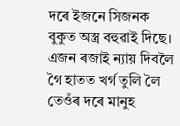দৰে ইজনে সিজনক বুকুত অস্ত্র বহুৱাই দিছে। এজন ৰজাই ন্যায় দিবলৈ গৈ হাতত খৰ্গ তুলি লৈ তেওঁৰ দৰে মানুহ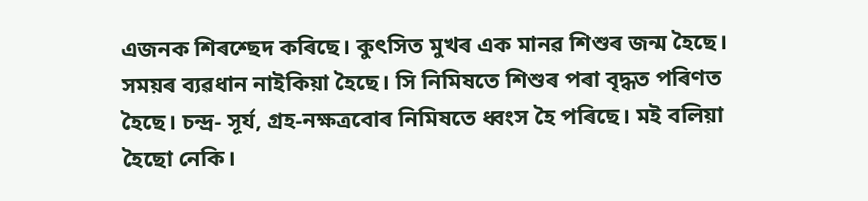এজনক শিৰশ্ছেদ কৰিছে। কুৎসিত মুখৰ এক মানৱ শিশুৰ জন্ম হৈছে। সময়ৰ ব্যৱধান নাইকিয়া হৈছে। সি নিমিষতে শিশুৰ পৰা বৃদ্ধত পৰিণত হৈছে। চন্দ্ৰ- সূর্য, গ্রহ-নক্ষত্ৰবোৰ নিমিষতে ধ্বংস হৈ পৰিছে। মই বলিয়া হৈছো নেকি।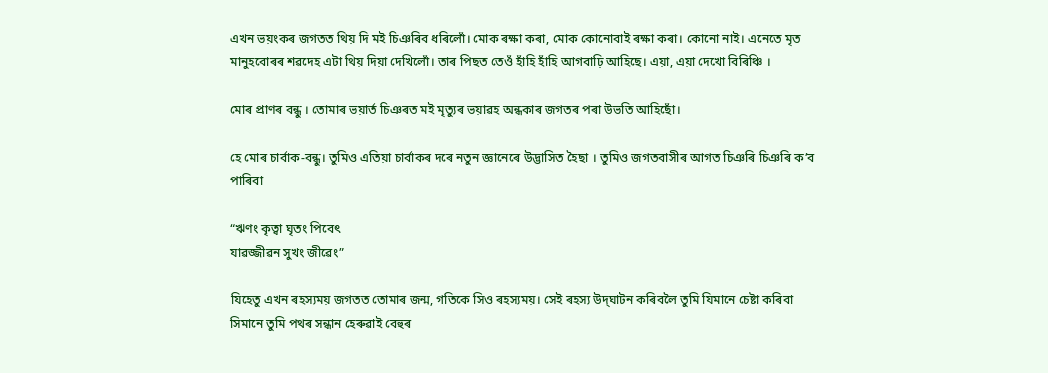এখন ভয়ংকৰ জগতত থিয় দি ম‍ই চিঞৰিব ধৰিলোঁ। মোক ৰক্ষা কৰা, মোক কোনোবাই ৰক্ষা কৰা। কোনো নাই। এনেতে মৃত মানুহবোৰৰ শৱদেহ এটা থিয় দিয়া দেখিলোঁ। তাৰ পিছত তেওঁ হাঁহি হাঁহি আগবাঢ়ি আহিছে। এয়া, এয়া দেখো বিৰিঞ্চি ।

মোৰ প্ৰাণৰ বন্ধু । তোমাৰ ভয়ার্ত চিঞৰত মই মৃত্যুৰ ভয়াৱহ অন্ধকাৰ জগতৰ পৰা উভতি আহিছোঁ।

হে মোৰ চাৰ্বাক-বন্ধু। তুমিও এতিয়া চার্বাকৰ দৰে নতুন জ্ঞানেৰে উদ্ভাসিত হৈছা । তুমিও জগতবাসীৰ আগত চিঞৰি চিঞৰি ক’ব পাৰিবা

“ঋণং কৃত্বা ঘৃতং পিবেৎ
যাৱজ্জীৱন সুখং জীৱেং”

যিহেতু এখন ৰহস্যময় জগতত তোমাৰ জন্ম, গতিকে সিও ৰহস্যময়। সেই ৰহস্য উদ্‌ঘাটন কৰিবলৈ তুমি যিমানে চেষ্টা কৰিবা সিমানে তুমি পথৰ সন্ধান হেৰুৱাই বেহুৰ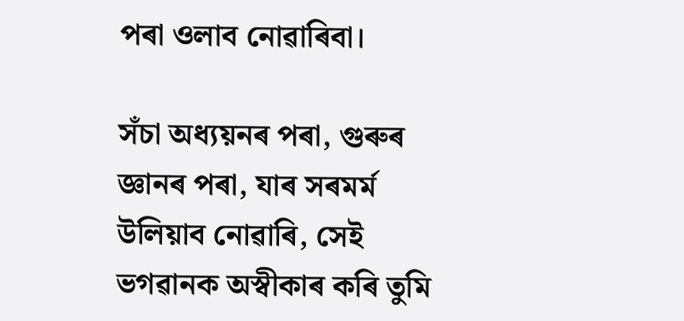পৰা ওলাব নোৱাৰিবা।

সঁচা অধ্যয়নৰ পৰা, গুৰুৰ জ্ঞানৰ পৰা, যাৰ সৰমৰ্ম উলিয়াব নোৱাৰি, সেই ভগৱানক অস্বীকাৰ কৰি তুমি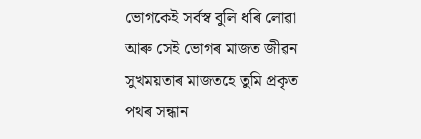ভোগকেই সৰ্বস্ব বুলি ধৰি লোৱা আৰু সেই ভোগৰ মাজত জীৱন সুখময়তাৰ মাজতহে তুমি প্রকৃত পথৰ সন্ধান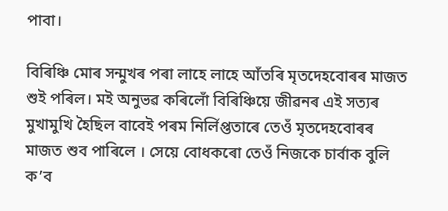পাবা।

বিৰিঞ্চি মোৰ সন্মুখৰ পৰা লাহে লাহে আঁতৰি মৃতদেহবোৰৰ মাজত শুই পৰিল। মই অনুভৱ কৰিলোঁ বিৰিঞ্চিয়ে জীৱনৰ এই সত্যৰ মুখামুখি হৈছিল বাবেই পৰম নির্লিপ্ততাৰে তেওঁ মৃতদেহবোৰৰ মাজত শুব পাৰিলে । সেয়ে বোধকৰো তেওঁ নিজকে চার্বাক বুলি ক’ব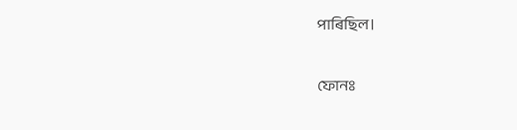পাৰিছিল।

ফোনঃ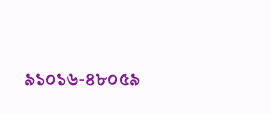৯১০১৬-৪৮০৫৯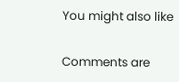You might also like

Comments are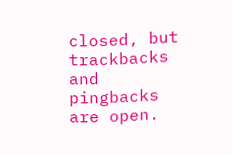closed, but trackbacks and pingbacks are open.